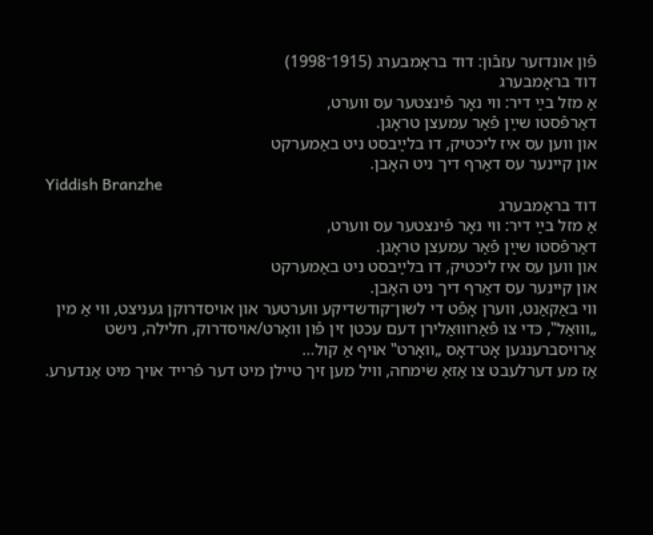פֿון אונדזער עזבֿון: דוד בראָמבערג (1915־1998)
דוד בראָמבערג
אַ מזל בײַ דיר: ווי נאָר פֿינצטער עס ווערט,
דאַרפֿסטו שײַן פֿאַר עמעצן טראָגן.
און ווען עס איז ליכטיק, דו בלײַבסט ניט באַמערקט
און קיינער עס דאַרף דיך ניט האָבן.
Yiddish Branzhe
דוד בראָמבערג
אַ מזל בײַ דיר: ווי נאָר פֿינצטער עס ווערט,
דאַרפֿסטו שײַן פֿאַר עמעצן טראָגן.
און ווען עס איז ליכטיק, דו בלײַבסט ניט באַמערקט
און קיינער עס דאַרף דיך ניט האָבן.
ווי באַקאַנט, ווערן אָפֿט די לשון־קודשדיקע ווערטער און אויסדרוקן געניצט, ווי אַ מין „וווּאַל‟, כּדי צו פֿאַרוווּאַלירן דעם עכטן זין פֿון וואָרט/אויסדרוק, חלילה, נישט אַרויסברענגען אָט־דאָס „וואָרט‟ אויף אַ קול…
אַז מע דערלעבט צו אַזאַ שׂימחה, וויל מען זיך טיילן מיט דער פֿרייד אויך מיט אַנדערע.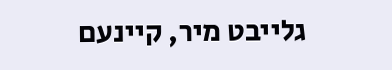גלייבט מיר, קיינעם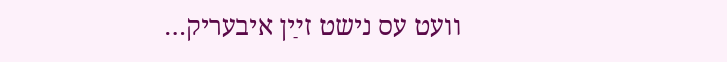וועט עס נישט זײַן איבעריק…